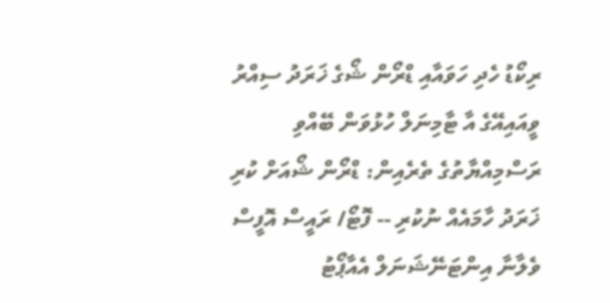ރިކޯޑު ހެދި ހަވައާއި ޑްރޯން ޝޯގެ ޚަރަދު ސިއްރު
ވީއައިއޭގެ އާ ޓާމިނަލް ހުޅުވަން ބޭއްވި ރަސްމިއްޔާތުގެ ތެރެއިން: ޑްރޯން ޝޯއަށް ކުރި ޚަރަދު ހާމައެއް ނުކުރި -- ފޮޓޯ/ ރައީސް އޮފީސް
ވެލާނާ އިންޓަނޭޝަނަލް އެއާޕޯޓު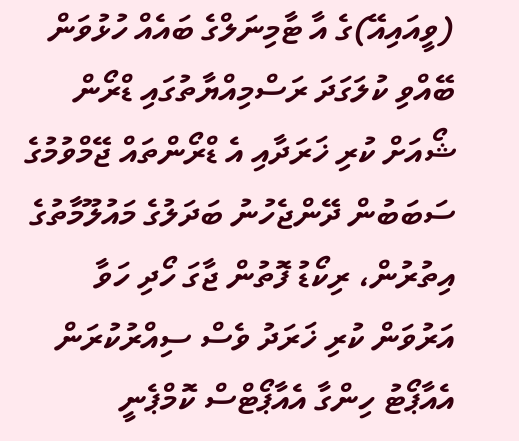(ވީއައިއޭ)ގެ އާ ޓާމިނަލްގެ ބައެއް ހުޅުވަން ބޭއްވި ކުލަގަދަ ރަސްމިއްޔާތުގައި ޑްރޯން ޝޯއަށް ކުރި ޚަރަދާއި އެ ޑްރޯންތައް ޖޭމްވުމުގެ ސަބަބުން ދޭންޖެހުނު ބަދަލުގެ މައުލޫމާތުގެ އިތުރުން، ރިކޯޑު ފޮތުން ޖާގަ ހޯދި ހަވާ އަރުވަން ކުރި ޚަރަދު ވެސް ސިއްރުކުރަން އެއާޕޯޓު ހިންގާ އެއާޕޯޓްސް ކޮމްޕެނީ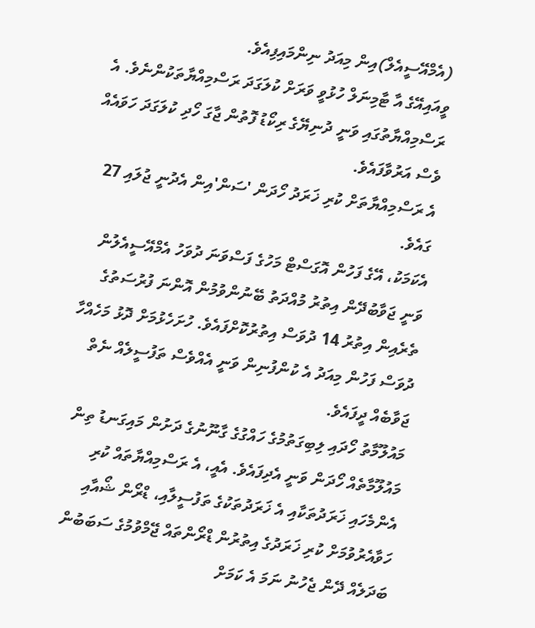(އެމްއޭސީއެލް)އިން މިއަދު ނިންމައިފިއެވެ.
ވީއައިއޭގެ އާ ޓާމިނަލް ހުޅުވީ ވަރަށް ކުލަގަދަ ރަސްމިއްޔާތަކުންނެވެ. އެ ރަސްމިއްޔާތުގައި ވަނީ ދުނިޔޭގެ ރިކޯޑު ފޮތުން ޖާގަ ހޯދި ކުލަގަދަ ހަވައެއް ވެސް އަރުވާފައެވެ.
އެ ރަސްމިއްޔާތަށް ކުރި ޚަރަދު ހޯދަން 'ސަން'އިން އެދުނީ ޖުލައި 27 ގައެވެ.
އެކަމަކު، އޭގެ ފަހުން އޮގަސްޓް މަހުގެ ފަސްވަނަ ދުވަހު އެމްއޭސީއެލުން ވަނީ ޖަވާބުދޭން އިތުރު މުއްދަތު ބޭނުންވުމުން އޮންނަ ފުރުސަތުގެ ތެރެއިން އިތުރު 14 ދުވަސް އިތުރުކޮށްފައެވެ. ހުށަހެޅުމަށް ދޮޅު މަހެއްހާ ދުވަސް ފަހުން މިއަދު އެ ކުންފުނިން ވަނީ އެއްވެސް ތަފުސީލެއް ނެތް ޖަވާބެއް ދީފައެވެ.
މައުލޫމާތު ހޯދައި ލިބިގަތުމުގެ ހައްގުގެ ގާނޫނުގެ ދަށުން މައިގަނޑު ތިން މައުލޫމާތެއް ހޯދަން ވަނީ އެދިފައެވެ. އެއީ، އެ ރަސްމިއްޔާތައް ކުރި އެންމެހައި ޚަރަދުތަކާއި އެ ޚަރަދުތަކުގެ ތަފުސީލާއި، ޑްރޯން ޝޯއާއި ހަވާއެރުވުމަށް ކުރި ޚަރަދުގެ އިތުރުން ޑްރޯންތައް ޖޭމްވުމުގެ ސަބަބުން ބަދަލެއް ދޭން ޖެހުނު ނަމަ އެ ކަމަށް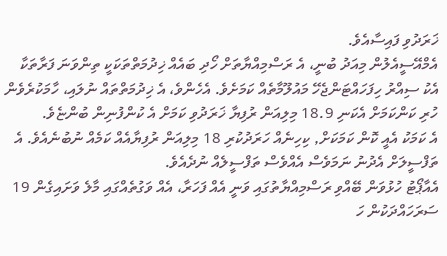ޚަރަދުވި ފައިސާއެވެ.
އެމްއޭސީއެލުން މިއަދު ބުނީ، އެ ރަސްމިއްޔާތަށް ހޯދި ބައެއް ޚިދުމަތްތަކަކީ ތިންވަނަ ފަރާތަކާ އެކު ސިއްރު ހިފަހައްޓަންޖެހޭ މައުލޫމާތެއް ކަމަށެވެ. އެހެންވެ، އެ ޚިދުމަތްތައް ނުލައި، ހާމަކުރެވެން ހުރި ކަންކަމަށް އެކަނި 18.9 މިލިއަން ރުފިޔާ ޚަރަދުވި ކަމަށް އެ ކުންފުނިން ބުންޏެވެ.
އެ ކަމަކު އެއީ ކޮން ކަމަކަށް, ކިހިނެއް ހަރަދުކުރި 18 މިލިއަން ރުފިޔާއެއް ކަމެއް ނުބުނެއެވެ. އެ ތަފްސީލަށް އެދުނު ނަމަވެސް އެއްވެސް ތަފްސީލެއް ނުދެއެވެ.
އެއާޕޯޓު ހުޅުވަން ބޭއްވި ރަސްމިއްޔާތުގައި ވަނީ އެއް ފަހަރާ، އެއް ވަގުތެއްގައި މާލެ ވަށައިގެން 19 ސަރަހައްދަކުން ހަ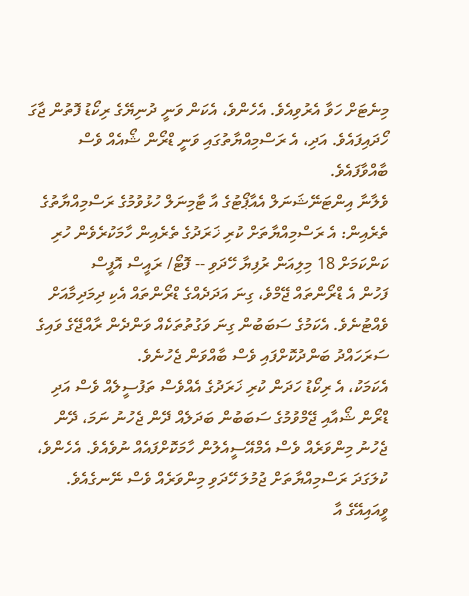މިނެޓަށް ހަވާ އެރުވިއެވެ. އެހެންވެ، އެކަން ވަނީ ދުނިޔޭގެ ރިކޯޑު ފޮތުން ޖާގަ ހޯދައިފައެވެ. އަދި، އެ ރަސްމިއްޔާތުގައި ވަނީ ޑްރޯން ޝޯއެއް ވެސް ބާއްވާފައެވެ.
ވެލާނާ އިންޓަނޭޝަނަލް އެއާޕޯޓުގެ އާ ޓާމިނަލް ހުޅުވުމުގެ ރަސްމިއްޔާތުގެ ތެރެއިން: އެ ރަސްމިއްޔާތަށް ކުރި ޚަރަދުގެ ތެރެއިން ހާމަކުރެވެން ހުރި ކަންކަމަށް 18 މިލިއަން ރުފިޔާ ހޭދަވި -- ފޮޓޯ/ ރައީސް އޮފީސް
ފަހުން އެ ޑްރޯންތައް ޖޭމްވެ، ގިނަ އަދަދެއްގެ ޑްރޯންތައް އެކި ދިމަދިމާއަށް ވެއްޓުނެވެ. އެކަމުގެ ސަބަބުން ގިނަ ވަގުތުތަކެއް ވަންދެން ރާއްޖޭގެ ވައިގެ ސަރަހައްދު ބަންދުކޮށްފައި ވެސް ބާއްވަން ޖެހުނެވެ.
އެކަމަކު، އެ ރިކޯޑު ހަދަން ކުރި ޚަރަދުގެ އެއްވެސް ތަފުސީލެއް ވެސް އަދި ޑްރޯން ޝޯއާއި ޖޭމްވުމުގެ ސަބަބުން ބަދަލެއް ދޭން ޖެހުނު ނަމަ، ދޭން ޖެހުނު މިންވަރެއް ވެސް އެމްއޭސީއެލުން ހާމަކޮށްފައެއް ނުވެއެވެ. އެހެންވެ، ކުލަގަދަ ރަސްމިއްޔާތަށް ޖުމުލަ ހޭދަވި މިންވަރެއް ވެސް ނޭނގެއެވެ.
ވީއައިއޭގެ އާ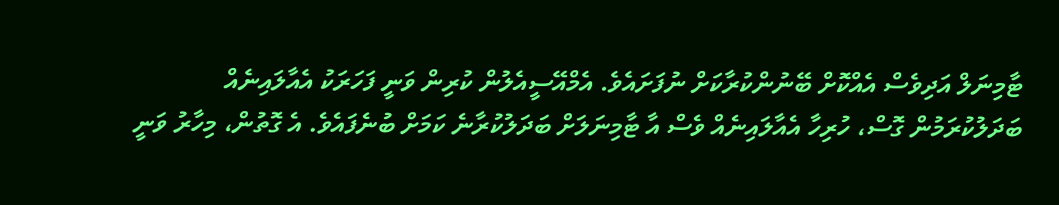ޓާމިނަލް އަދިވެސް އެއްކޮށް ބޭނުންކުރާކަށް ނުފަށައެވެ. އެމްއޭސީއެލުން ކުރިން ވަނީ ފަހަރަކު އެއާލައިނެއް ބަދަލުކުރަމުން ގޮސް، ހުރިހާ އެއާލައިނެއް ވެސް އާ ޓާމިނަލަށް ބަދަލުކުރާނެ ކަމަށް ބުނެފައެވެ. އެ ގޮތުން، މިހާރު ވަނީ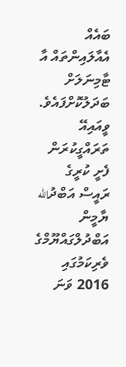ބައެއް އެއާލައިންތައް އާ ޓާމިނަލަށް ބަދަލުކޮށްފައެވެ.
ވީއައިއޭ ތަރައްގީކުރަން ފެށީ ކުރީގެ ރައީސް އަބްދުالله ޔާމީން އަބްދުލްގައްޔޫމްގެ ވެރިކަމުގައި 2016 ވަނަ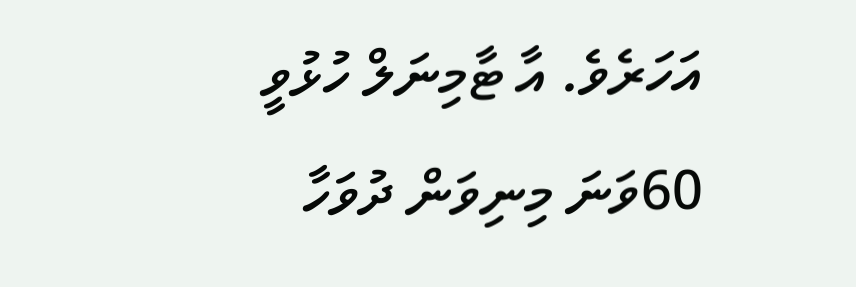އަހަރެވެ. އާ ޓާމިނަލް ހުޅުވީ 60ވަނަ މިނިވަން ދުވަހާ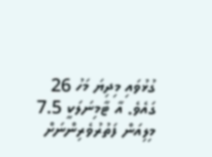ގުޅުވައި މިދިޔަ މަހު 26 ގައެވެ. އާ ޓާމިނަލަކީ 7.5 މިލިއަން ފަތުރުވެރިންނަށް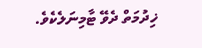ޚިދުމަތް ދެވޭ ޓާމިނަލެކެވެ.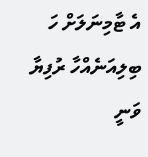އެ ޓާމިނަލަށް ހަ ބިލިއަނެއްހާ ރުފިޔާ ވަނީ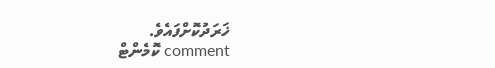ޚަރަދުކޮށްފައެވެ.
comment ކޮމެންޓް